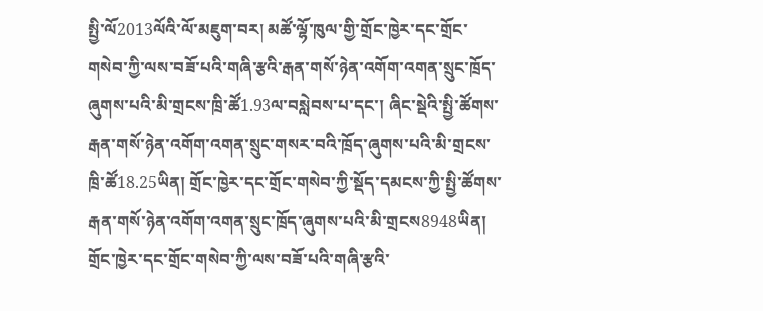སྤྱི་ལོ2013ལོའི་ལོ་མཇུག་བར། མཚོ་ལྷོ་ཁུལ་གྱི་གྲོང་ཁྱེར་དང་གྲོང་གསེབ་ཀྱི་ལས་བཟོ་པའི་གཞི་རྩའི་རྒན་གསོ་ཉེན་འགོག་འགན་སྲུང་ཁྲོད་ཞུགས་པའི་མི་གྲངས་ཁྲི་ཚོ1.93ལ་བསླེབས་པ་དང་། ཞིང་སྡེའི་སྤྱི་ཚོགས་རྒན་གསོ་ཉེན་འགོག་འགན་སྲུང་གསར་བའི་ཁྲོད་ཞུགས་པའི་མི་གྲངས་ཁྲི་ཚོ18.25ཡིན། གྲོང་ཁྱེར་དང་གྲོང་གསེབ་ཀྱི་སྡོད་དམངས་ཀྱི་སྤྱི་ཚོགས་རྒན་གསོ་ཉེན་འགོག་འགན་སྲུང་ཁྲོད་ཞུགས་པའི་མི་གྲངས8948ཡིན། གྲོང་ཁྱེར་དང་གྲོང་གསེབ་ཀྱི་ལས་བཟོ་པའི་གཞི་རྩའི་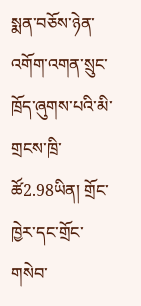སྨན་བཅོས་ཉེན་འགོག་འགན་སྲུང་ཁྲོད་ཞུགས་པའི་མི་གྲངས་ཁྲི་ཚོ2.98ཡིན། གྲོང་ཁྱེར་དང་གྲོང་གསེབ་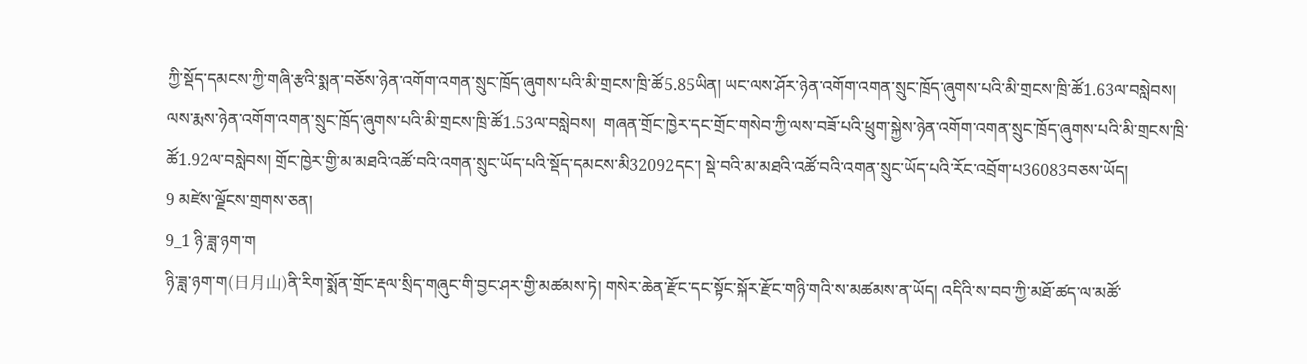ཀྱི་སྡོད་དམངས་ཀྱི་གཞི་རྩའི་སྨན་བཅོས་ཉེན་འགོག་འགན་སྲུང་ཁྲོད་ཞུགས་པའི་མི་གྲངས་ཁྲི་ཚོ5.85ཡིན། ཡང་ལས་ཤོར་ཉེན་འགོག་འགན་སྲུང་ཁྲོད་ཞུགས་པའི་མི་གྲངས་ཁྲི་ཚོ1.63ལ་བསླེབས། ལས་རྨས་ཉེན་འགོག་འགན་སྲུང་ཁྲོད་ཞུགས་པའི་མི་གྲངས་ཁྲི་ཚོ1.53ལ་བསླེབས།  གཞན་གྲོང་ཁྱེར་དང་གྲོང་གསེབ་ཀྱི་ལས་བཟོ་པའི་ཕྲུག་སྐྱེས་ཉེན་འགོག་འགན་སྲུང་ཁྲོད་ཞུགས་པའི་མི་གྲངས་ཁྲི་ཚོ1.92ལ་བསླེབས། གྲོང་ཁྱེར་གྱི་མ་མཐའི་འཚོ་བའི་འགན་སྲུང་ཡོད་པའི་སྡོད་དམངས་མི32092དང་། སྡེ་བའི་མ་མཐའི་འཚོ་བའི་འགན་སྲུང་ཡོད་པའི་རོང་འབྲོག་པ36083བཅས་ཡོད།
9 མཛེས་ལྗོངས་གྲགས་ཅན།
9_1 ཉི་ཟླ་ཉག་ག
ཉི་ཟླ་ཉག་ག(日月山)ནི་རིག་སྨོན་གྲོང་རྡལ་སྲིད་གཞུང་གི་བྱང་ཤར་གྱི་མཚམས་ཏེ། གསེར་ཆེན་རྫོང་དང་སྟོང་སྐོར་རྫོང་གཉི་གའི་ས་མཚམས་ན་ཡོད། འདིའི་ས་བབ་ཀྱི་མཐོ་ཚད་ལ་མཚོ་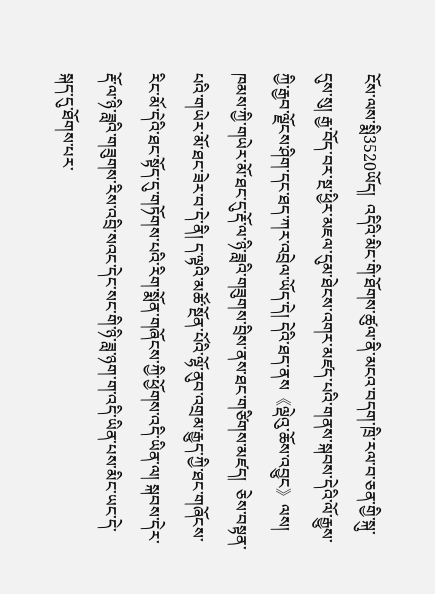ངོས་ལས་སྨི3520ཡོད།  འདིའི་མིང་གི་ཐོགས་ཚུལ་ནི་མངའ་བདག་ཁྲི་རལ་བ་ཅན་གྱི་སྐུ་དུས་སུ། རྒྱ་བོད་བར་སྔ་ཕྱིར་མཇལ་དུམ་ཐེངས་འགར་མཛད་པའི་གནས་སྐབས་དེའི་ལོ་རྒྱུས་ཀྱི་རྒྱབ་ལྗོངས་ཤིག་དང་ཐད་ཀར་འབྲེལ་ཡོད་དེ། དེའི་ཐད་ནས《ལྡེའུ་ཆོས་འབྱུང》ལས།  ཁམས་ཀྱི་གཡེར་མོ་ཐང་དུ་རྡོ་ལ་ཉི་ཟླའི་གཟུགས་བྲིས་ནས་ཐང་གཙིགས་མཛད།  ཅེས་བསྟན་པའི་གཡེར་མོ་ཐང་ཟེར་བ་དེ་ནི། ད་ལྟའི་མཚོ་སྔོན་པོའི་ལྷོ་ནུབ་འགྲམ་རྒྱུད་ཀྱི་ཐང་གཞོངས་རིང་མོ་དེའི་ཐང་སྟོད་དུ་གཏོགས་པའི་རིག་སྨོན་གཞོངས་ཀྱི་ཕྱོགས་འདི་ཡིན་ལ། སྐབས་དེར་རྡོ་ལ་ཉི་ཟླའི་གཟུགས་རིས་འབྲི་སའང་དེང་སང་གི་ཉི་ཟླ་ཉག་ག་འདི་ཡིན་པས་མིང་ཡང་དེ་སྐད་དུ་ཐོགས་པར་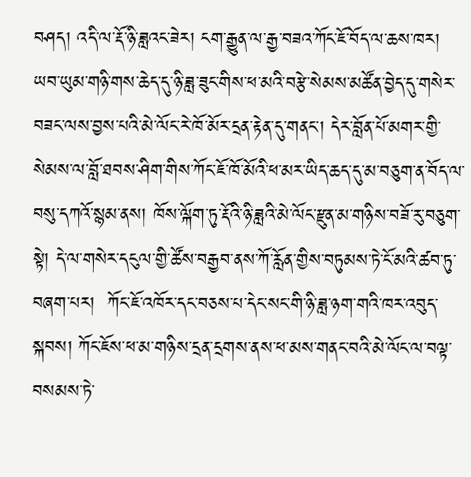བཤད། འདི་ལ་རྡོ་ཉི་ཟླའང་ཟེར། ངག་རྒྱུན་ལ་རྒྱ་བཟའ་ཀོང་ཇོ་བོད་ལ་ཆས་ཁར། ཡབ་ཡུམ་གཉི་གས་ཆེད་དུ་ཉི་ཟླ་ཟུང་གིས་ཕ་མའི་བརྩེ་སེམས་མཚོན་བྱེད་དུ་གསེར་བཟང་ལས་བྱས་པའི་མེ་ལོང་རེ་ཁོ་མོར་དྲན་རྟེན་དུ་གནང་། དེར་བློན་པོ་མགར་གྱི་སེམས་ལ་བློ་ཐབས་ཤིག་གིས་ཀོང་ཇོ་ཁོ་མོའི་ཕ་མར་ཡིད་ཆད་དུ་མ་བཅུག་ན་བོད་ལ་བསུ་དཀའོ་སྙམ་ནས། ཁོས་ལྐོག་ཏུ་རྡོའི་ཉི་ཟླའི་མེ་ལོང་རྫུན་མ་གཉིས་བཟོ་རུ་བཅུག་སྟེ། དེ་ལ་གསེར་དངུལ་གྱི་ཚོས་བརྒྱབ་ནས་ཀོ་རློན་གྱིས་བཏུམས་ཏེ་ངོ་མའི་ཚབ་ཏུ་བཞག་པར།  ཀོང་ཇོ་འཁོར་དང་བཅས་པ་དེང་སང་གི་ཉི་ཟླ་ཉག་གའི་ཁར་འབུད་སྐབས། ཀོང་ཇོས་ཕ་མ་གཉིས་དྲན་དྲགས་ནས་ཕ་མས་གནང་བའི་མེ་ལོང་ལ་བལྟ་བསམས་ཏེ་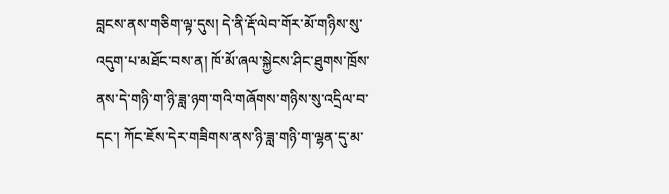བླངས་ནས་གཅིག་ལྟ་དུས། དེ་ནི་རྡོ་ལེབ་གོར་མོ་གཉིས་སུ་འདུག་པ་མཐོང་བས་ན། ཁོ་མོ་ཞལ་སྐྱེངས་ཤིང་ཐུགས་ཁྲོས་ནས་དེ་གཉི་ག་ཉི་ཟླ་ཉག་གའི་གཞོགས་གཉིས་སུ་འདྲིལ་བ་དང་། ཀོང་ཇོས་དེར་གཟིགས་ནས་ཉི་ཟླ་གཉི་ག་ལྷན་དུ་མ་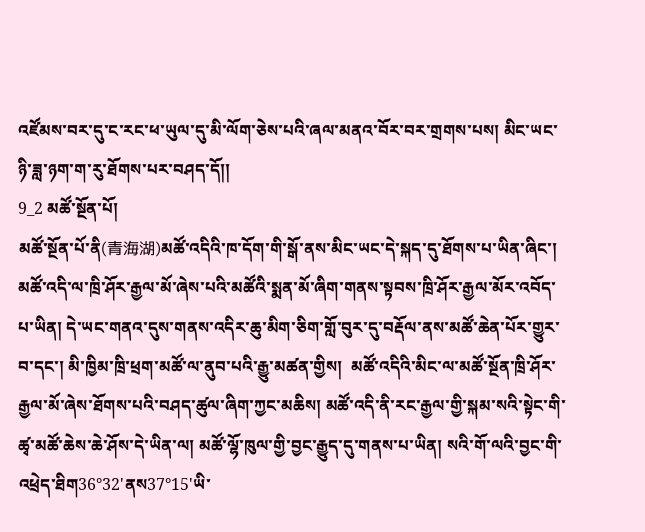འཛོམས་བར་དུ་ང་རང་ཕ་ཡུལ་དུ་མི་ལོག་ཅེས་པའི་ཞལ་མནའ་བོར་བར་གྲགས་པས། མིང་ཡང་ཉི་ཟླ་ཉག་ག་རུ་ཐོགས་པར་བཤད་དོ།།
9_2 མཚོ་སྔོན་པོ།
མཚོ་སྔོན་པོ་ནི(青海湖)མཚོ་འདིའི་ཁ་དོག་གི་སྒོ་ནས་མིང་ཡང་དེ་སྐད་དུ་ཐོགས་པ་ཡིན་ཞིང་། མཚོ་འདི་ལ་ཁྲི་ཤོར་རྒྱལ་མོ་ཞེས་པའི་མཚོའི་སྨན་མོ་ཞིག་གནས་སྟབས་ཁྲི་ཤོར་རྒྱལ་མོར་འབོད་པ་ཡིན། དེ་ཡང་གནའ་དུས་གནས་འདིར་ཆུ་མིག་ཅིག་གློ་བུར་དུ་བརྡོལ་ནས་མཚོ་ཆེན་པོར་གྱུར་བ་དང་། མི་ཁྱིམ་ཁྲི་ཕྲག་མཚོ་ལ་ནུབ་པའི་རྒྱུ་མཚན་གྱིས།  མཚོ་འདིའི་མིང་ལ་མཚོ་སྔོན་ཁྲི་ཤོར་རྒྱལ་མོ་ཞེས་ཐོགས་པའི་བཤད་ཚུལ་ཞིག་ཀྱང་མཆིས། མཚོ་འདི་ནི་རང་རྒྱལ་གྱི་སྐམ་སའི་སྟེང་གི་ཚྭ་མཚོ་ཆེས་ཆེ་ཤོས་དེ་ཡིན་ལ། མཚོ་ལྷོ་ཁུལ་གྱི་བྱང་རྒྱུད་དུ་གནས་པ་ཡིན། སའི་གོ་ལའི་བྱང་གི་འཕྲེད་ཐིག36°32'ནས37°15'ཡི་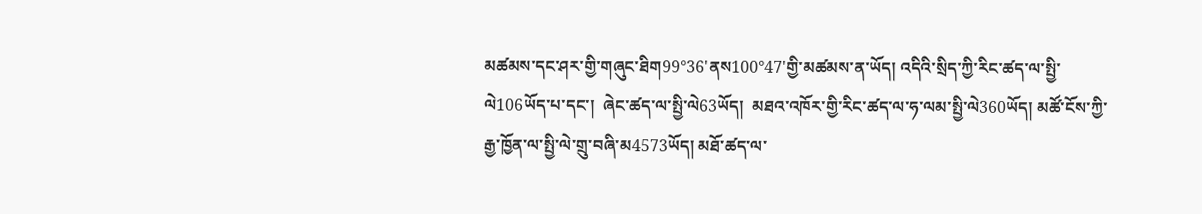མཚམས་དང་ཤར་གྱི་གཞུང་ཐིག99°36'ནས100°47'གྱི་མཚམས་ན་ཡོད། འདིའི་སྲིད་ཀྱི་རིང་ཚད་ལ་སྤྱི་ལེ106ཡོད་པ་དང་།  ཞེང་ཚད་ལ་སྤྱི་ལེ63ཡོད།  མཐའ་འཁོར་གྱི་རིང་ཚད་ལ་ཧ་ལམ་སྤྱི་ལེ360ཡོད། མཚོ་ངོས་ཀྱི་རྒྱ་ཁྱོན་ལ་སྤྱི་ལེ་གྲུ་བཞི་མ4573ཡོད། མཐོ་ཚད་ལ་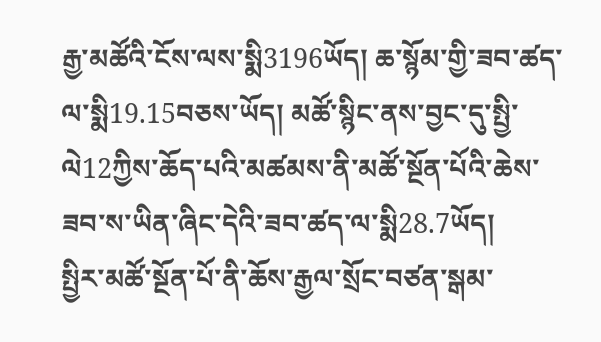རྒྱ་མཚོའི་ངོས་ལས་སྨི3196ཡོད། ཆ་སྙོམ་གྱི་ཟབ་ཚད་ལ་སྨི19.15བཅས་ཡོད། མཚོ་སྙིང་ནས་བྱང་དུ་སྤྱི་ལེ12ཀྱིས་ཆོད་པའི་མཚམས་ནི་མཚོ་སྔོན་པོའི་ཆེས་ཟབ་ས་ཡིན་ཞིང་དེའི་ཟབ་ཚད་ལ་སྨི28.7ཡོད།
སྤྱིར་མཚོ་སྔོན་པོ་ནི་ཆོས་རྒྱལ་སྲོང་བཙན་སྒམ་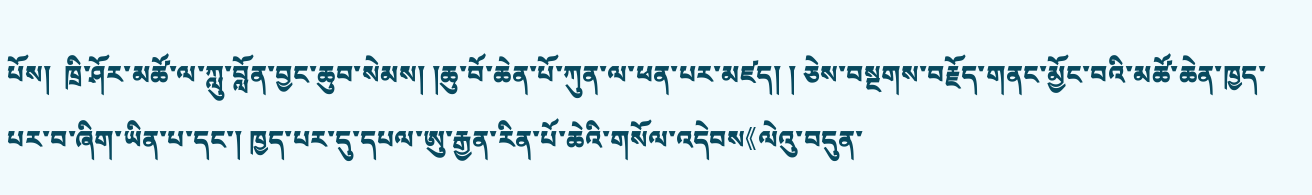པོས།  ཁྲི་ཤོར་མཚོ་ལ་ཀླུ་བློན་བྱང་ཆུབ་སེམས། །ཆུ་བོ་ཆེན་པོ་ཀུན་ལ་ཕན་པར་མཛད། ། ཅེས་བསྔགས་བརྗོད་གནང་མྱོང་བའི་མཚོ་ཆེན་ཁྱད་པར་བ་ཞིག་ཡིན་པ་དང་། ཁྱད་པར་དུ་དཔལ་ཨུ་རྒྱན་རིན་པོ་ཆེའི་གསོལ་འདེབས《ལེའུ་བདུན་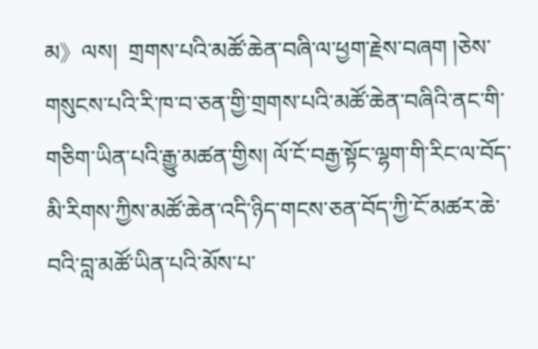མ》ལས།  གྲགས་པའི་མཚོ་ཆེན་བཞི་ལ་ཕྱག་རྗེས་བཞག །ཅེས་གསུངས་པའི་རི་ཁ་བ་ཅན་གྱི་གྲགས་པའི་མཚོ་ཆེན་བཞིའི་ནང་གི་གཅིག་ཡིན་པའི་རྒྱུ་མཚན་གྱིས། ལོ་ངོ་བརྒྱ་སྟོང་ལྷག་གི་རིང་ལ་བོད་མི་རིགས་ཀྱིས་མཚོ་ཆེན་འདི་ཉིད་གངས་ཅན་བོད་ཀྱི་ངོ་མཚར་ཆེ་བའི་བླ་མཚོ་ཡིན་པའི་མོས་པ་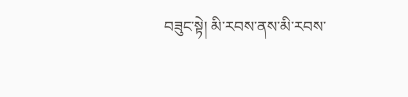བཟུང་སྟེ། མི་རབས་ནས་མི་རབས་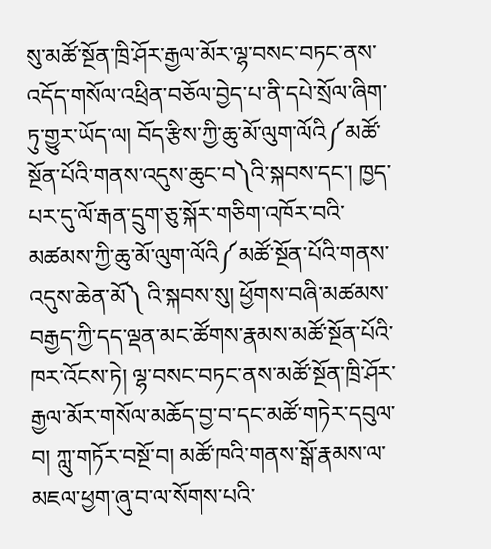སུ་མཚོ་སྔོན་ཁྲི་ཤོར་རྒྱལ་མོར་ལྷ་བསང་བཏང་ནས་འདོད་གསོལ་འཕྲིན་བཅོལ་བྱེད་པ་ནི་དཔེ་སྲོལ་ཞིག་ཏུ་གྱུར་ཡོད་ལ། བོད་རྩིས་ཀྱི་ཆུ་མོ་ལུག་ལོའི༼མཚོ་སྔོན་པོའི་གནས་འདུས་ཆུང་བ༽འི་སྐབས་དང་། ཁྱད་པར་དུ་ལོ་རྒན་དྲུག་ཅུ་སྐོར་གཅིག་འཁོར་བའི་མཚམས་ཀྱི་ཆུ་མོ་ལུག་ལོའི༼མཚོ་སྔོན་པོའི་གནས་འདུས་ཆེན་མོ༽ འི་སྐབས་སུ། ཕྱོགས་བཞི་མཚམས་བརྒྱད་ཀྱི་དད་ལྡན་མང་ཚོགས་རྣམས་མཚོ་སྔོན་པོའི་ཁར་འོངས་ཏེ། ལྷ་བསང་བཏང་ནས་མཚོ་སྔོན་ཁྲི་ཤོར་རྒྱལ་མོར་གསོལ་མཆོད་བྱ་བ་དང་མཚོ་གཏེར་དབུལ་བ། ཀླུ་གཏོར་བསྔོ་བ། མཚོ་ཁའི་གནས་སྒོ་རྣམས་ལ་མཇལ་ཕྱག་ཞུ་བ་ལ་སོགས་པའི་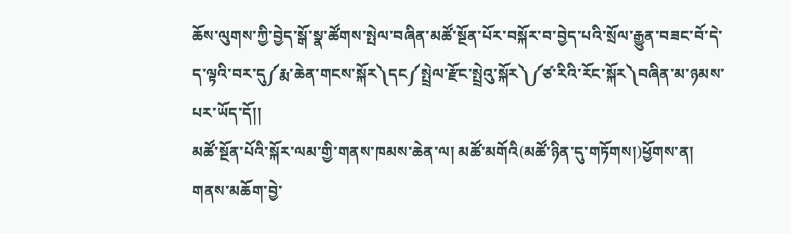ཆོས་ལུགས་ཀྱི་བྱེད་སྒོ་སྣ་ཚོགས་སྤེལ་བཞིན་མཚོ་སྔོན་པོར་བསྐོར་བ་བྱེད་པའི་སྲོལ་རྒྱུན་བཟང་བོ་དེ་ད་ལྟའི་བར་དུ༼རྨ་ཆེན་གངས་སྐོར༽དང༼སྤྲེལ་རྫོང་སྤྲེའུ་སྐོར༽༼ཙ་རིའི་རོང་སྐོར༽བཞིན་མ་ཉམས་པར་ཡོད་དོ།།
མཚོ་སྔོན་པོའི་སྐོར་ལམ་གྱི་གནས་ཁམས་ཆེན་ལ། མཚོ་མགོའི(མཚོ་ཉིན་དུ་གཏོགས།)ཕྱོགས་ན། གནས་མཆོག་བྱེ་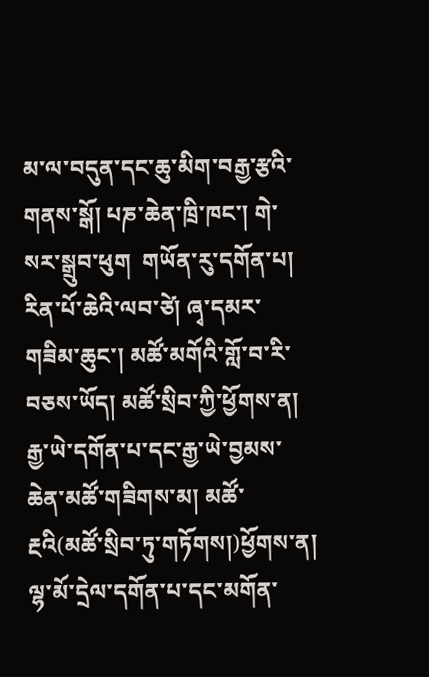མ་ལ་བདུན་དང་ཆུ་མིག་བརྒྱ་རྩའི་གནས་སྒོ། པཎ་ཆེན་ཁྲི་ཁང་། གེ་སར་སྒྲུབ་ཕུག  གཡོན་རུ་དགོན་པ། རིན་པོ་ཆེའི་ལབ་ཙེ། ཞྭ་དམར་གཟིམ་ཆུང་། མཚོ་མགོའི་གློ་བ་རི་བཅས་ཡོད། མཚོ་སྲིབ་ཀྱི་ཕྱོགས་ན། རྒྱ་ཡེ་དགོན་པ་དང་རྒྱ་ཡེ་བྱམས་ཆེན་མཚོ་གཟིགས་མ། མཚོ་རྔའི(མཚོ་སྲིབ་ཏུ་གཏོགས།)ཕྱོགས་ན།  ལྷ་མོ་དྲེལ་དགོན་པ་དང་མགོན་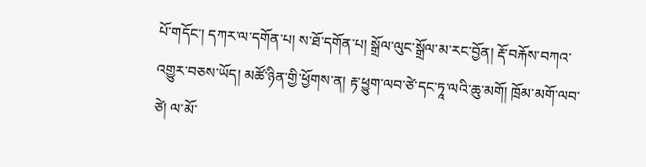པོ་གདོང་། དཀར་ལ་དགོན་པ། ས་ཐོ་དགོན་པ། སྒྲོལ་ལུང་སྒྲོལ་མ་རང་བྱོན། རྡོ་བརྐོས་བཀའ་འགྱུར་བཅས་ཡོད། མཚོ་ཉིན་གྱི་ཕྱོགས་ན། རྟ་ཕྱུག་ལབ་ཙེ་དང་ཏཱ་ལའི་ཆུ་མགོ། ཁྲོམ་མགོ་ལབ་ཙེ། ལ་མོ་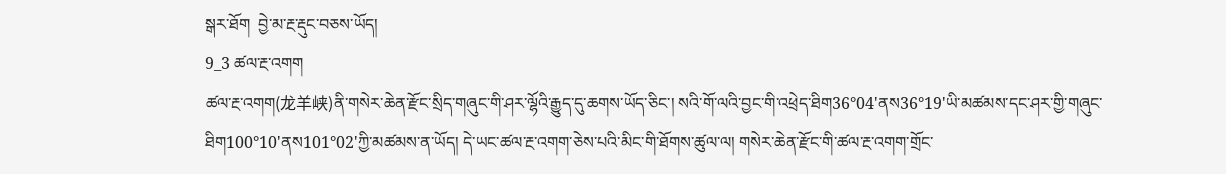སྒར་ཐོག  བྱེ་མ་རྔ་རྡུང་བཅས་ཡོད།
9_3 ཚལ་རྔ་འགག
ཚལ་རྔ་འགག(龙羊峡)ནི་གསེར་ཆེན་རྫོང་སྲིད་གཞུང་གི་ཤར་ལྷོའི་རྒྱུད་དུ་ཆགས་ཡོད་ཅིང་། སའི་གོ་ལའི་བྱང་གི་འཕྲེད་ཐིག36°04'ནས36°19'ཡི་མཚམས་དང་ཤར་གྱི་གཞུང་ཐིག100°10'ནས101°02'ཀྱི་མཚམས་ན་ཡོད། དེ་ཡང་ཚལ་རྔ་འགག་ཅེས་པའི་མིང་གི་ཐོགས་ཚུལ་ལ། གསེར་ཆེན་རྫོང་གི་ཚལ་རྔ་འགག་གྲོང་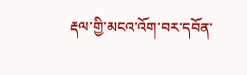རྡལ་གྱི་མངའ་འོག་བར་དབོན་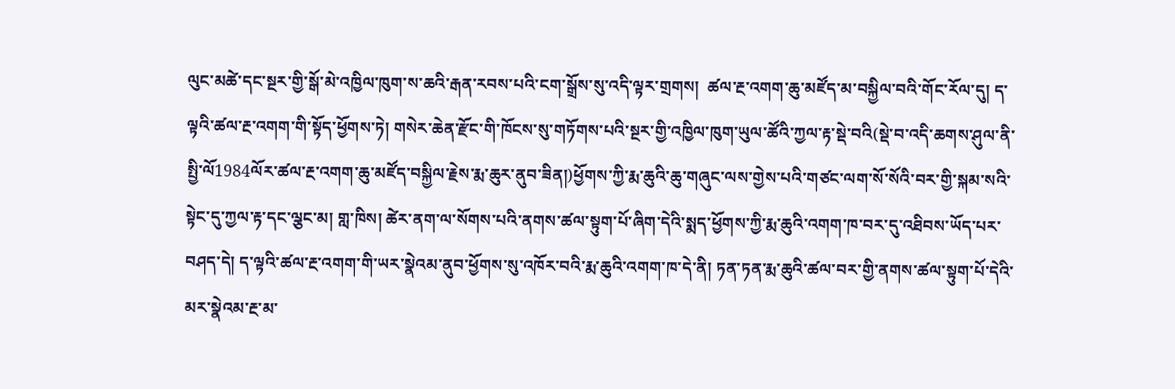ལུང་མཚེ་དང་སྔར་གྱི་སྒོ་མེ་འཁྱིལ་ཁུག་ས་ཆའི་རྒན་རབས་པའི་ངག་སྒྲོས་སུ་འདི་ལྟར་གྲགས།  ཚལ་རྔ་འགག་ཆུ་མཛོད་མ་བསྐྱིལ་བའི་གོང་རོལ་དུ། ད་ལྟའི་ཚལ་རྔ་འགག་གི་སྟོད་ཕྱོགས་ཏེ། གསེར་ཆེན་རྫོང་གི་ཁོངས་སུ་གཏོགས་པའི་སྔར་གྱི་འཁྱིལ་ཁུག་ཡུལ་ཚོའི་ཀྱལ་རྟ་སྡེ་བའི(སྡེ་བ་འདི་ཆགས་ཤུལ་ནི་སྤྱི་ལོ1984ལོར་ཚལ་རྔ་འགག་ཆུ་མཛོད་བསྐྱིལ་རྗེས་རྨ་ཆུར་ནུབ་ཟིན།)ཕྱོགས་ཀྱི་རྨ་ཆུའི་ཆུ་གཞུང་ལས་གྱེས་པའི་གཙང་ལག་སོ་སོའི་བར་གྱི་སྐམ་སའི་སྟེང་དུ་ཀྱལ་རྟ་དང་ལྕང་མ། གླ་ཁིས། ཚེར་ནག་ལ་སོགས་པའི་ནགས་ཚལ་སྟུག་པོ་ཞིག་དེའི་སྨད་ཕྱོགས་ཀྱི་རྨ་ཆུའི་འགག་ཁ་བར་དུ་འཐིབས་ཡོད་པར་བཤད་དེ། ད་ལྟའི་ཚལ་རྔ་འགག་གི་ཡར་སྣེའམ་ནུབ་ཕྱོགས་སུ་འཁོར་བའི་རྨ་ཆུའི་འགག་ཁ་དེ་ནི། ཏན་ཏན་རྨ་ཆུའི་ཚལ་བར་གྱི་ནགས་ཚལ་སྟུག་པོ་དེའི་མར་སྣེའམ་རྔ་མ་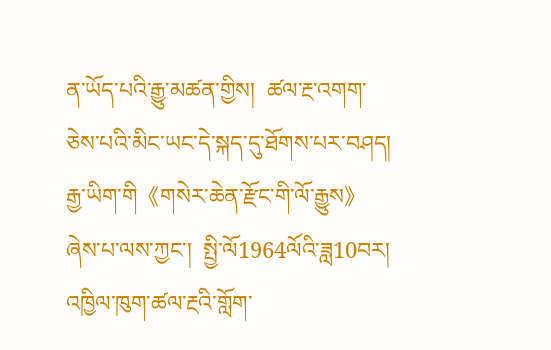ན་ཡོད་པའི་རྒྱུ་མཚན་གྱིས།  ཚལ་རྔ་འགག་ཅེས་པའི་མིང་ཡང་དེ་སྐད་དུ་ཐོགས་པར་བཤད། རྒྱ་ཡིག་གི《གསེར་ཆེན་རྫོང་གི་ལོ་རྒྱུས》ཞེས་པ་ལས་ཀྱང་།  སྤྱི་ལོ1964ལོའི་ཟླ10བར། འཁྱིལ་ཁུག་ཚལ་རྔའི་གློག་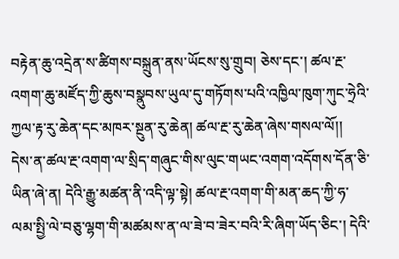བརྟེན་ཆུ་འདྲེན་ས་ཚིགས་བསྐྲུན་ནས་ཡོངས་སུ་གྲུབ། ཅེས་དང་། ཚལ་རྔ་འགག་ཆུ་མཛོད་ཀྱི་ཆུས་བསྣུབས་ཡུལ་དུ་གཏོགས་པའི་འཁྱིལ་ཁུག་ཀུང་ཧྲེའི་ཀྱལ་རྟ་རུ་ཆེན་དང་མཁར་སྔུན་རུ་ཆེན། ཚལ་རྔ་རུ་ཆེན་ཞེས་གསལ་ལོ།།
དེས་ན་ཚལ་རྔ་འགག་ལ་སྲིད་གཞུང་གིས་ལུང་གཡང་འགག་འདོགས་དོན་ཅི་ཡིན་ཞེ་ན། དེའི་རྒྱུ་མཚན་ནི་འདི་ལྟ་སྟེ། ཚལ་རྔ་འགག་གི་མན་ཆད་ཀྱི་ཧ་ལམ་སྤྱི་ལེ་བཅུ་ལྷག་གི་མཚམས་ན་ལ་ཟེ་བ་ཟེར་བའི་རི་ཞིག་ཡོད་ཅིང་། དེའི་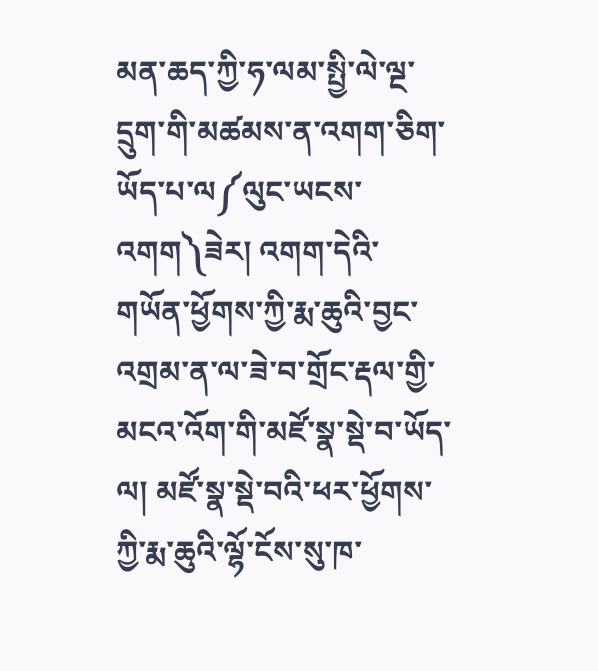མན་ཆད་ཀྱི་ཧ་ལམ་སྤྱི་ལེ་ལྔ་དྲུག་གི་མཚམས་ན་འགག་ཅིག་ཡོད་པ་ལ༼ལུང་ཡངས་འགག༽ཟེར། འགག་དེའི་གཡོན་ཕྱོགས་ཀྱི་རྨ་ཆུའི་བྱང་འགྲམ་ན་ལ་ཟེ་བ་གྲོང་རྡལ་གྱི་མངའ་འོག་གི་མཛོ་སྣ་སྡེ་བ་ཡོད་ལ། མཛོ་སྣ་སྡེ་བའི་ཕར་ཕྱོགས་ཀྱི་རྨ་ཆུའི་ལྷོ་ངོས་སུ་ཁ་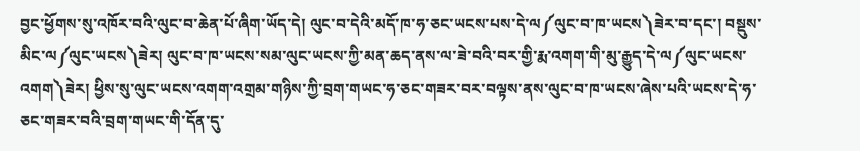བྱང་ཕྱོགས་སུ་འཁོར་བའི་ལུང་བ་ཆེན་པོ་ཞིག་ཡོད་དེ། ལུང་བ་དེའི་མདོ་ཁ་ཧ་ཅང་ཡངས་པས་དེ་ལ༼ལུང་བ་ཁ་ཡངས༽ཟེར་བ་དང་། བསྡུས་མིང་ལ༼ལུང་ཡངས༽ཟེར། ལུང་བ་ཁ་ཡངས་སམ་ལུང་ཡངས་ཀྱི་མན་ཆད་ནས་ལ་ཟེ་བའི་བར་གྱི་རྨ་འགག་གི་མུ་རྒྱུད་དེ་ལ༼ལུང་ཡངས་འགག༽ཟེར། ཕྱིས་སུ་ལུང་ཡངས་འགག་འགྲམ་གཉིས་ཀྱི་བྲག་གཡང་ཧ་ཅང་གཟར་བར་བལྟས་ནས་ལུང་བ་ཁ་ཡངས་ཞེས་པའི་ཡངས་དེ་ཧ་ཅང་གཟར་བའི་བྲག་གཡང་གི་དོན་དུ་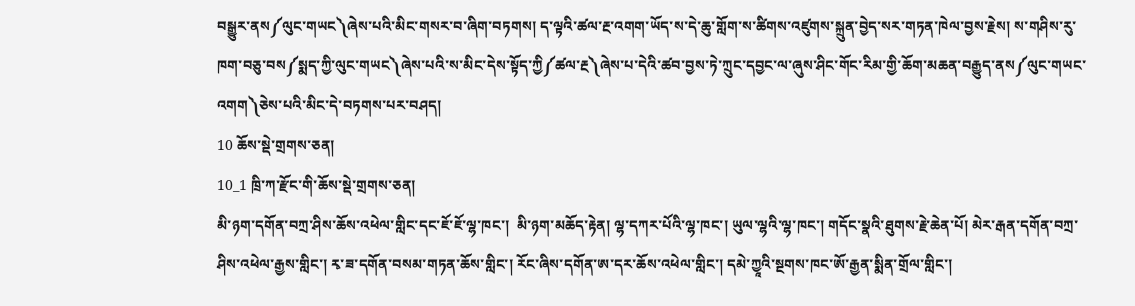བསྒྱུར་ནས༼ལུང་གཡང༽ཞེས་པའི་མིང་གསར་བ་ཞིག་བཏགས། ད་ལྟའི་ཚལ་རྔ་འགག་ཡོད་ས་དེ་ཆུ་གློག་ས་ཚིགས་འཛུགས་སྐྲུན་བྱེད་སར་གཏན་ཁེལ་བྱས་རྗེས། ས་གཤིས་རུ་ཁག་བཅུ་བས༼སྨད་ཀྱི་ལུང་གཡང༽ཞེས་པའི་ས་མིང་དེས་སྟོད་ཀྱི༼ཚལ་རྔ༽ཞེས་པ་དེའི་ཚབ་བྱས་ཏེ་ཀྲུང་དབྱང་ལ་ཞུས་ཤིང་གོང་རིམ་གྱི་ཆོག་མཆན་བརྒྱུད་ནས༼ལུང་གཡང་འགག༽ཅེས་པའི་མིང་དེ་བཏགས་པར་བཤད།
10 ཆོས་སྡེ་གྲགས་ཅན།
10_1 ཁྲི་ཀ་རྫོང་གི་ཆོས་སྡེ་གྲགས་ཅན།
མི་ཉག་དགོན་བཀྲ་ཤིས་ཆོས་འཕེལ་གླིང་དང་ཇོ་ཇོ་ལྷ་ཁང་།  མི་ཉག་མཆོད་རྟེན། ལྷ་དཀར་པོའི་ལྷ་ཁང་། ཡུལ་ལྷའི་ལྷ་ཁང་། གདོང་སྣའི་ཐུགས་རྗེ་ཆེན་པོ། མེར་རྒན་དགོན་བཀྲ་ཤིས་འཕེལ་རྒྱས་གླིང་། རྭ་ཟ་དགོན་བསམ་གཏན་ཆོས་གླིང་། རོང་ཞིས་དགོན་ཨ་དར་ཆོས་འཕེལ་གླིང་། དམེ་ཀྱཱའི་སྔགས་ཁང་ཨོ་རྒྱན་སྨིན་གྲོལ་གླིང་།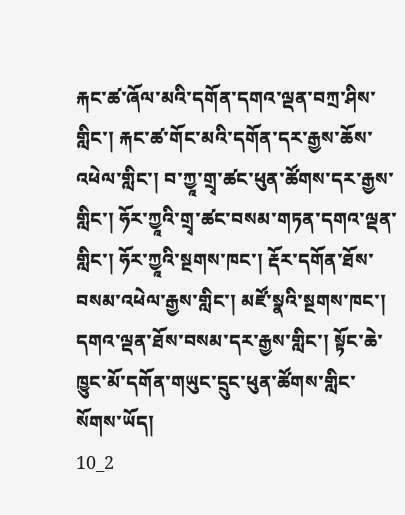རྐང་ཚ་ཞོལ་མའི་དགོན་དགའ་ལྡན་བཀྲ་ཤིས་གླིང་། རྐང་ཚ་གོང་མའི་དགོན་དར་རྒྱས་ཆོས་འཕེལ་གླིང་། བ་ཀྱཱ་གྲྭ་ཚང་ཕུན་ཚོགས་དར་རྒྱས་གླིང་། ཧོར་ཀྱཱའི་གྲྭ་ཚང་བསམ་གཏན་དགའ་ལྡན་གླིང་། ཧོར་ཀྱཱའི་སྔགས་ཁང་། རྡོར་དགོན་ཐོས་བསམ་འཕེལ་རྒྱས་གླིང་། མཛོ་སྣའི་སྔགས་ཁང་། དགའ་ལྡན་ཐོས་བསམ་དར་རྒྱས་གླིང་། སྟོང་ཆེ་ཁྱུང་མོ་དགོན་གཡུང་དྲུང་ཕུན་ཚོགས་གླིང་སོགས་ཡོད།
10_2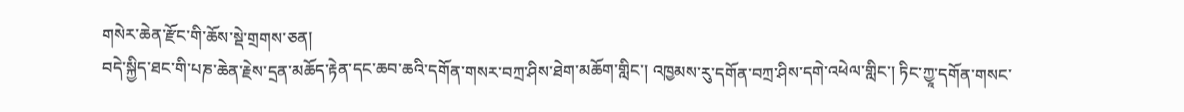གསེར་ཆེན་རྫོང་གི་ཆོས་སྡེ་གྲགས་ཅན།
བདེ་སྐྱིད་ཐང་གི་པཎ་ཆེན་རྗེས་དྲན་མཆོད་རྟེན་དང་ཆབ་ཆའི་དགོན་གསར་བཀྲ་ཤིས་ཐེག་མཆོག་གླིང་། འཁྱམས་རུ་དགོན་བཀྲ་ཤིས་དགེ་འཕེལ་གླིང་། ཏིང་ཀྱཱ་དགོན་གསང་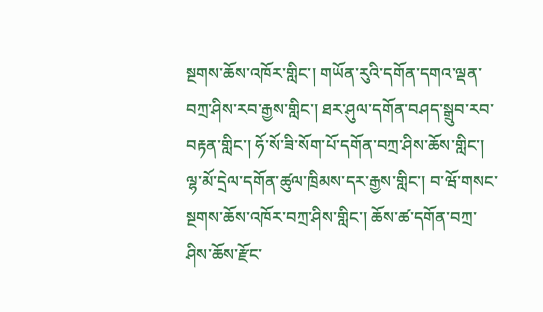སྔགས་ཆོས་འཁོར་གླིང་། གཡོན་རུའི་དགོན་དགའ་ལྡན་བཀྲ་ཤིས་རབ་རྒྱས་གླིང་། ཐར་ཤུལ་དགོན་བཤད་སྒྲུབ་རབ་བརྟན་གླིང་། ཧོ་སོ་ཟི་སོག་པོ་དགོན་བཀྲ་ཤིས་ཆོས་གླིང་། ལྷ་མོ་དྲེལ་དགོན་ཚུལ་ཁྲིམས་དར་རྒྱས་གླིང་། བ་ཝོ་གསང་སྔགས་ཆོས་འཁོར་བཀྲ་ཤིས་གླིང་། ཆོས་ཚ་དགོན་བཀྲ་ཤིས་ཆོས་རྫོང་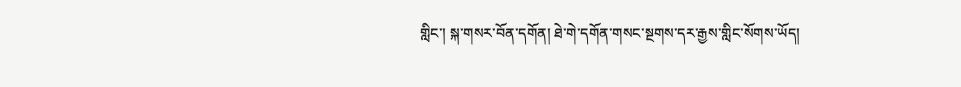གླིང་། སྐ་གསར་བོན་དགོན། ཐེ་གེ་དགོན་གསང་སྔགས་དར་རྒྱས་གླིང་སོགས་ཡོད།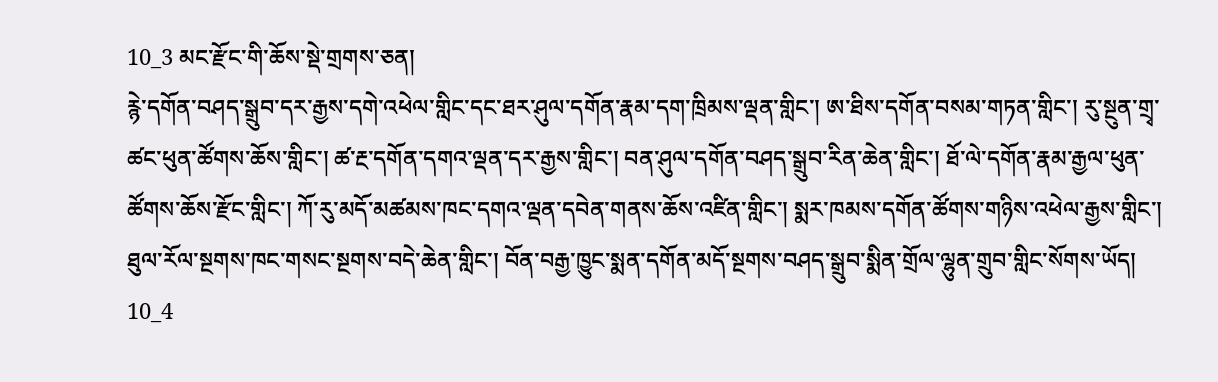10_3 མང་རྫོང་གི་ཆོས་སྡེ་གྲགས་ཅན།
རྙེ་དགོན་བཤད་སྒྲུབ་དར་རྒྱས་དགེ་འཕེལ་གླིང་དང་ཐར་ཤུལ་དགོན་རྣམ་དག་ཁྲིམས་ལྡན་གླིང་། ཨ་ཐིས་དགོན་བསམ་གཏན་གླིང་། རུ་སྔུན་གྲྭ་ཚང་ཕུན་ཚོགས་ཆོས་གླིང་། ཚ་རྔ་དགོན་དགའ་ལྡན་དར་རྒྱས་གླིང་། བན་ཤུལ་དགོན་བཤད་སྒྲུབ་རིན་ཆེན་གླིང་། ཐོ་ལེ་དགོན་རྣམ་རྒྱལ་ཕུན་ཚོགས་ཆོས་རྫོང་གླིང་། ཀོ་རུ་མདོ་མཚམས་ཁང་དགའ་ལྡན་དབེན་གནས་ཆོས་འཛིན་གླིང་། སྨར་ཁམས་དགོན་ཚོགས་གཉིས་འཕེལ་རྒྱས་གླིང་། ཐུལ་རོལ་སྔགས་ཁང་གསང་སྔགས་བདེ་ཆེན་གླིང་། བོན་བརྒྱ་ཁྱུང་སྨན་དགོན་མདོ་སྔགས་བཤད་སྒྲུབ་སྨིན་གྲོལ་ལྷུན་གྲུབ་གླིང་སོགས་ཡོད།
10_4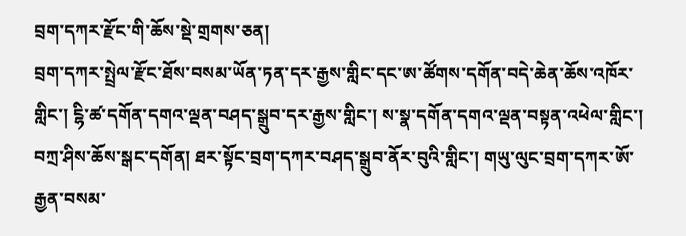བྲག་དཀར་རྫོང་གི་ཆོས་སྡེ་གྲགས་ཅན།
བྲག་དཀར་སྤྲེལ་རྫོང་ཐོས་བསམ་ཡོན་ཏན་དར་རྒྱས་གླིང་དང་ཨ་ཚོགས་དགོན་བདེ་ཆེན་ཆོས་འཁོར་གླིང་། ངྷི་ཚ་དགོན་དགའ་ལྡན་བཤད་སྒྲུབ་དར་རྒྱས་གླིང་། ས་སྣ་དགོན་དགའ་ལྡན་བསྟན་འཕེལ་གླིང་། བཀྲ་ཤིས་ཆོས་སྒང་དགོན། ཐར་སྟོང་བྲག་དཀར་བཤད་སྒྲུབ་ནོར་བུའི་གླིང་། གཡུ་ལུང་བྲག་དཀར་ཨོ་རྒྱན་བསམ་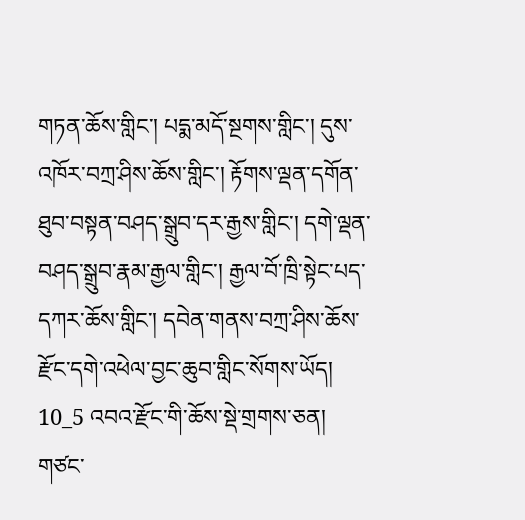གཏན་ཆོས་གླིང་། པདྨ་མདོ་སྔགས་གླིང་། དུས་འཁོར་བཀྲ་ཤིས་ཆོས་གླིང་། རྟོགས་ལྡན་དགོན་ཐུབ་བསྟན་བཤད་སྒྲུབ་དར་རྒྱས་གླིང་། དགེ་ལྡན་བཤད་སྒྲུབ་རྣམ་རྒྱལ་གླིང་། རྒྱལ་བོ་ཁྲི་སྟེང་པད་དཀར་ཆོས་གླིང་། དབེན་གནས་བཀྲ་ཤིས་ཆོས་རྫོང་དགེ་འཕེལ་བྱང་ཆུབ་གླིང་སོགས་ཡོད།
10_5 འབའ་རྫོང་གི་ཆོས་སྡེ་གྲགས་ཅན།
གཙང་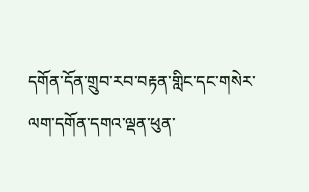དགོན་དོན་གྲུབ་རབ་བརྟན་གླིང་དང་གསེར་ལག་དགོན་དགའ་ལྡན་ཕུན་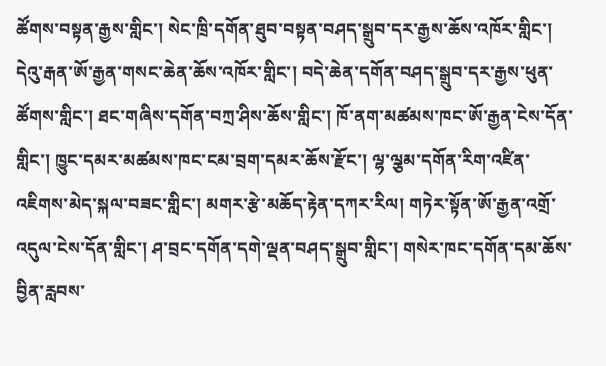ཚོགས་བསྟན་རྒྱས་གླིང་། སེང་ཁྲི་དགོན་ཐུབ་བསྟན་བཤད་སྒྲུབ་དར་རྒྱས་ཆོས་འཁོར་གླིང་། དེའུ་རྒན་ཨོ་རྒྱན་གསང་ཆེན་ཆོས་འཁོར་གླིང་། བདེ་ཆེན་དགོན་བཤད་སྒྲུབ་དར་རྒྱས་ཕུན་ཚོགས་གླིང་། ཐང་གཞིས་དགོན་བཀྲ་ཤིས་ཆོས་གླིང་། ཁོ་ནག་མཚམས་ཁང་ཨོ་རྒྱན་ངེས་དོན་གླིང་། ཁྱུང་དམར་མཚམས་ཁང་ངམ་བྲག་དམར་ཆོས་རྫོང་། ལྷ་ལྕམ་དགོན་རིག་འཛིན་འཇིགས་མེད་སྐལ་བཟང་གླིང་། མགར་རྩེ་མཆོད་རྟེན་དཀར་རིལ། གཏེར་སྟོན་ཨོ་རྒྱན་འགྲོ་འདུལ་ངེས་དོན་གླིང་། ཤ་བྲང་དགོན་དགེ་ལྡན་བཤད་སྒྲུབ་གླིང་། གསེར་ཁང་དགོན་དམ་ཆོས་བྱིན་རླབས་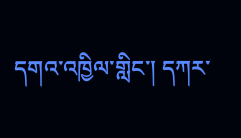དགའ་འཁྱིལ་གླིང་། དཀར་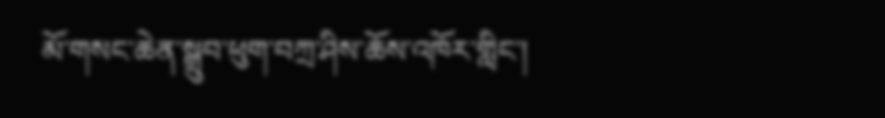མོ་གསང་ཆེན་སྒྲུབ་ཕུག་བཀྲ་ཤིས་ཆོས་འཁོར་གླིང་།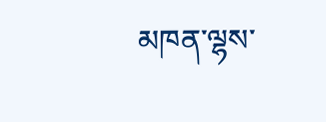མཁན་ལྷས་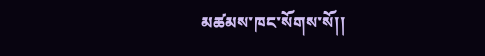མཚམས་ཁང་སོགས་སོ།།